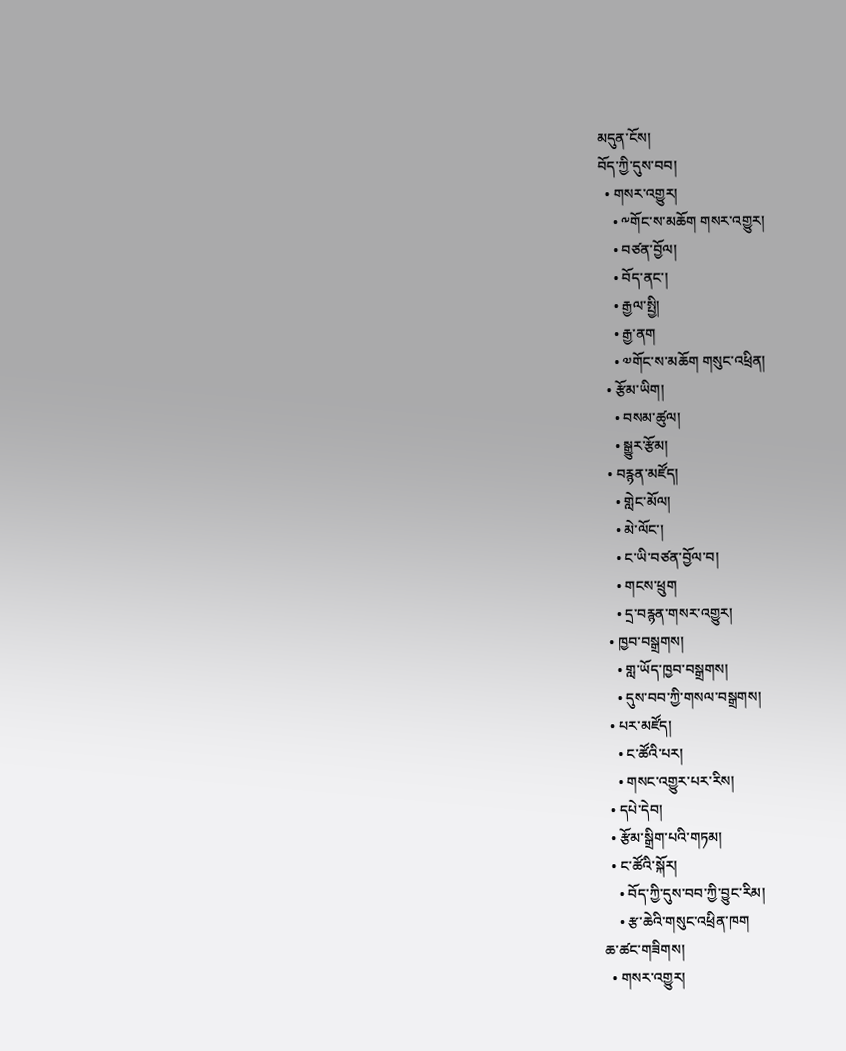མདུན་ངོས།
བོད་ཀྱི་དུས་བབ།
  • གསར་འགྱུར།
    • ༸གོང་ས་མཆོག གསར་འགྱུར།
    • བཙན་བྱོལ།
    • བོད་ནང་།
    • རྒྱལ་སྤྱི།
    • རྒྱ་ནག
    • ༧གོང་ས་མཆོག གསུང་འཕྲིན།
  • རྩོམ་ཡིག།
    • བསམ་ཚུལ།
    • སྒྱུར་རྩོམ།
  • བརྙན་མཛོད།
    • གླེང་མོལ།
    • མེ་ལོང་།
    • ང་ཡི་བཙན་བྱོལ་བ།
    • གངས་ཕྲུག
    • དྲ་བརྙན་གསར་འགྱུར།
  • ཁྱབ་བསྒྲགས།
    • གླ་ཡོད་ཁྱབ་བསྒྲགས།
    • དུས་བབ་ཀྱི་གསལ་བསྒྲགས།
  • པར་མཛོད།
    • ང་ཚོའི་པར།
    • གསང་འགྱུར་པར་རིས།
  • དཔེ་དེབ།
  • རྩོམ་སྒྲིག་པའི་གཏམ།
  • ང་ཚོའི་སྐོར།
    • བོད་ཀྱི་དུས་བབ་ཀྱི་བྱུང་རིམ།
    • རྩ་ཆེའི་གསུང་འཕྲིན་ཁག
ཆ་ཚང་གཟིགས།
  • གསར་འགྱུར།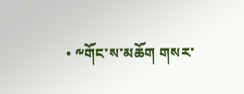• ༸གོང་ས་མཆོག གསར་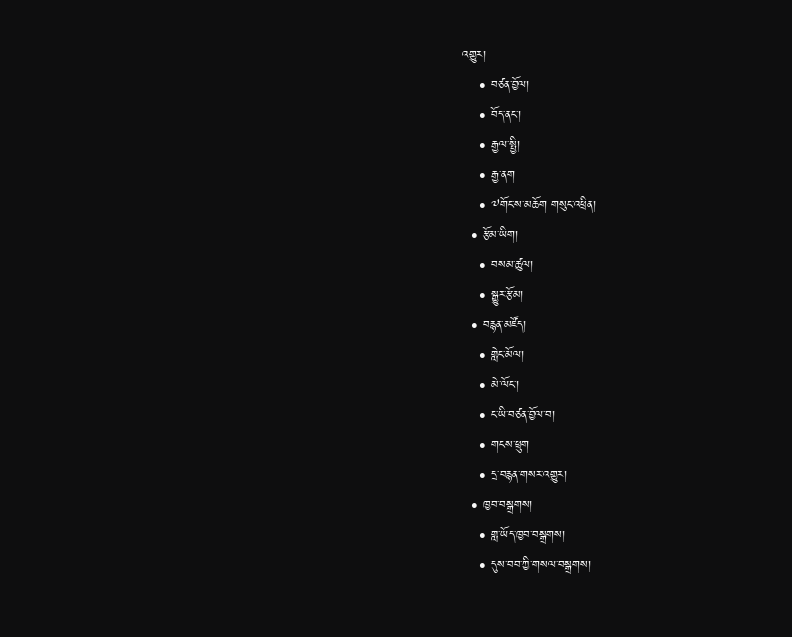འགྱུར།
    • བཙན་བྱོལ།
    • བོད་ནང་།
    • རྒྱལ་སྤྱི།
    • རྒྱ་ནག
    • ༧གོང་ས་མཆོག གསུང་འཕྲིན།
  • རྩོམ་ཡིག།
    • བསམ་ཚུལ།
    • སྒྱུར་རྩོམ།
  • བརྙན་མཛོད།
    • གླེང་མོལ།
    • མེ་ལོང་།
    • ང་ཡི་བཙན་བྱོལ་བ།
    • གངས་ཕྲུག
    • དྲ་བརྙན་གསར་འགྱུར།
  • ཁྱབ་བསྒྲགས།
    • གླ་ཡོད་ཁྱབ་བསྒྲགས།
    • དུས་བབ་ཀྱི་གསལ་བསྒྲགས།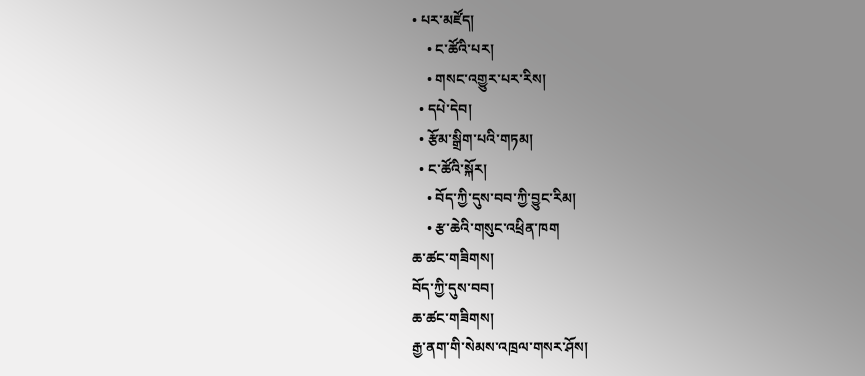• པར་མཛོད།
    • ང་ཚོའི་པར།
    • གསང་འགྱུར་པར་རིས།
  • དཔེ་དེབ།
  • རྩོམ་སྒྲིག་པའི་གཏམ།
  • ང་ཚོའི་སྐོར།
    • བོད་ཀྱི་དུས་བབ་ཀྱི་བྱུང་རིམ།
    • རྩ་ཆེའི་གསུང་འཕྲིན་ཁག
ཆ་ཚང་གཟིགས།
བོད་ཀྱི་དུས་བབ།
ཆ་ཚང་གཟིགས།
རྒྱ་ནག་གི་སེམས་འཁྲལ་གསར་ཤོས།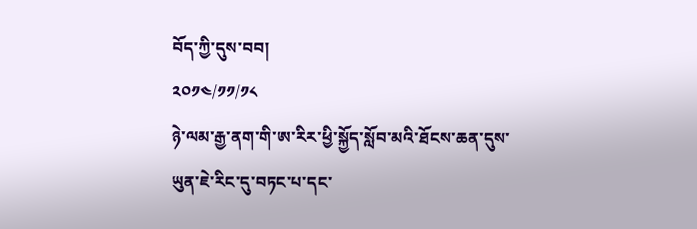བོད་ཀྱི་དུས་བབ།
༢༠༡༤/༡༡/༡༨
ཉེ་ལམ་རྒྱ་ནག་གི་ཨ་རིར་ཕྱི་སྐྱོད་སློབ་མའི་ཐོངས་ཆན་དུས་ཡུན་ཇེ་རིང་དུ་བཏང་པ་དང་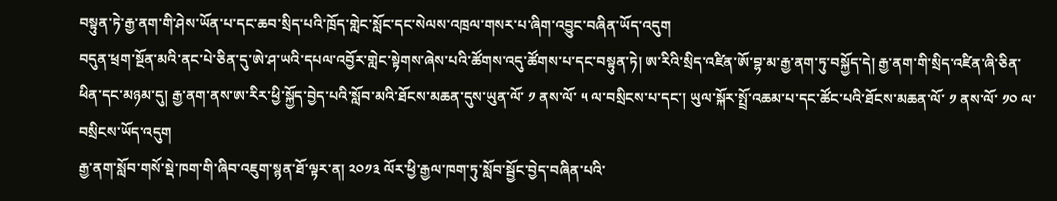བསྟུན་ཏེ་རྒྱ་ནག་གི་ཤེས་ཡོན་པ་དང་ཆབ་སྲིད་པའི་ཁྲོད་གླེང་སློང་དང་སེལས་འཁྲལ་གསར་པ་ཞིག་འབྱུང་བཞིན་ཡོད་འདུག
བདུན་ཕྲག་སྔོན་མའི་ནང་པེ་ཅིན་དུ་ཨེ་ཤ་ཡའི་དཔལ་འབྱོར་གླེང་སྟེགས་ཞེས་པའི་ཚོགས་འདུ་ཚོགས་པ་དང་བསྟུན་ཏེ། ཨ་རིའི་སྲིད་འཛིན་ཨོ་བྷ་མ་རྒྱ་ནག་ཏུ་བསྐྱོད་དེ། རྒྱ་ནག་གི་སྲིད་འཛིན་ཞི་ཅིན་ཕིན་དང་མཉམ་དུ། རྒྱ་ནག་ནས་ཨ་རིར་ཕྱི་སྐྱོད་བྱེད་པའི་སློབ་མའི་ཐོངས་མཆན་དུས་ཡུན་ལོ་ ༡ ནས་ལོ་ ༥ ལ་བསྲིངས་པ་དང་། ཡུལ་སྐོར་སྤྲོ་འཆམ་པ་དང་ཚོང་པའི་ཐོངས་མཆན་ལོ་ ༡ ནས་ལོ་ ༡༠ ལ་བསྲིངས་ཡོད་འདུག
རྒྱ་ནག་སློབ་གསོ་སྡེ་ཁག་གི་ཞིབ་འཇུག་སྙན་ཐོ་ལྟར་ན། ༢༠༡༣ ལོར་ཕྱི་རྒྱལ་ཁག་ཏུ་སློབ་སྦྱོང་བྱེད་བཞིན་པའི་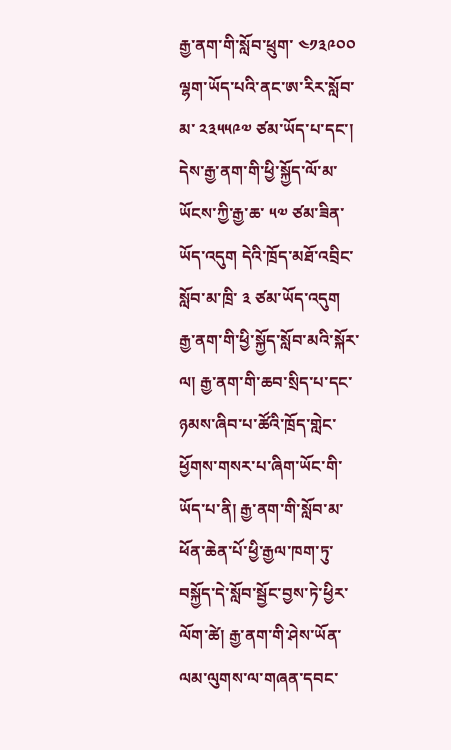རྒྱ་ནག་གི་སློབ་ཕྲུག་ ༤༡༣༩༠༠ ལྷག་ཡོད་པའི་ནང་ཨ་རིར་སློབ་མ་ ༢༣༥༥༩༧ ཙམ་ཡོད་པ་དང་། དེས་རྒྱ་ནག་གི་ཕྱི་སྐྱོད་ལོ་མ་ཡོངས་ཀྱི་རྒྱ་ཆ་ ༥༧ ཙམ་ཟིན་ཡོད་འདུག དེའི་ཁྲོད་མཐོ་འབྲིང་སློབ་མ་ཁྲི་ ༣ ཙམ་ཡོད་འདུག
རྒྱ་ནག་གི་ཕྱི་སྐྱོད་སློབ་མའི་སྐོར་ལ། རྒྱ་ནག་གི་ཆབ་སྲིད་པ་དང་ཉམས་ཞིབ་པ་ཚོའི་ཁྲོད་གླེང་ཕྱོགས་གསར་པ་ཞིག་ཡོང་གི་ཡོད་པ་ནི། རྒྱ་ནག་གི་སློབ་མ་ཕོན་ཆེན་པོ་ཕྱི་རྒྱལ་ཁག་ཏུ་བསྐྱོད་དེ་སློབ་སྦྱོང་བྱས་ཏེ་ཕྱིར་ལོག་ཚེ། རྒྱ་ནག་གི་ཤེས་ཡོན་ལམ་ལུགས་ལ་གཞན་དབང་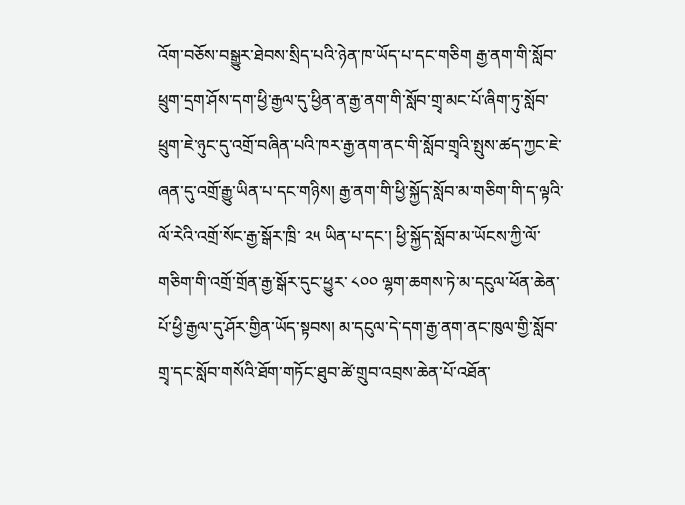འོག་བཅོས་བསྒྱུར་ཐེབས་སྲིད་པའི་ཉེན་ཁ་ཡོད་པ་དང་གཅིག རྒྱ་ནག་གི་སློབ་ཕྲུག་དྲག་ཤོས་དག་ཕྱི་རྒྱལ་དུ་ཕྱིན་ན་རྒྱ་ནག་གི་སློབ་གྲྭ་མང་པོ་ཞིག་ཏུ་སློབ་ཕྲུག་ཇེ་ཉུང་དུ་འགྲོ་བཞིན་པའི་ཁར་རྒྱ་ནག་ནང་གི་སློབ་གྲྭའི་སྤུས་ཚད་ཀྱང་ཇེ་ཞན་དུ་འགྲོ་རྒྱུ་ཡིན་པ་དང་གཉིས། རྒྱ་ནག་གི་ཕྱི་སྐྱོད་སློབ་མ་གཅིག་གི་ད་ལྟའི་ལོ་རེའི་འགྲོ་སོང་རྒྱ་སྒོར་ཁྲི་ ༢༥ ཡིན་པ་དང་། ཕྱི་སྐྱོད་སློབ་མ་ཡོངས་ཀྱི་ལོ་གཅིག་གི་འགྲོ་གྲོན་རྒྱ་སྒོར་དུང་ཕྱུར་ ༨༠༠ ལྷག་ཆགས་ཏེ་མ་དངུལ་ཕོན་ཆེན་པོ་ཕྱི་རྒྱལ་དུ་ཤོར་གྱིན་ཡོད་སྟབས། མ་དངུལ་དེ་དག་རྒྱ་ནག་ནང་ཁུལ་གྱི་སློབ་གྲྭ་དང་སློབ་གསོའི་ཐོག་གཏོང་ཐུབ་ཚེ་གྲུབ་འབྲས་ཆེན་པོ་འཐོན་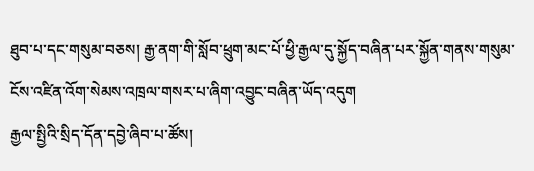ཐུབ་པ་དང་གསུམ་བཅས། རྒྱ་ནག་གི་སློབ་ཕྲུག་མང་པོ་ཕྱི་རྒྱལ་དུ་སྐྱོད་བཞིན་པར་སྐྱོན་གནས་གསུམ་ངོས་འཛིན་འོག་སེམས་འཁྲལ་གསར་པ་ཞིག་འབྱུང་བཞིན་ཡོད་འདུག
རྒྱལ་སྤྱིའི་སྲིད་དོན་དབྱེ་ཞིབ་པ་ཚོས།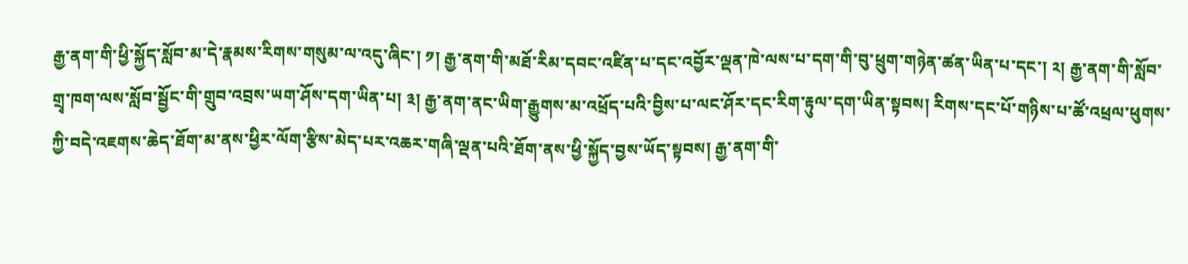རྒྱ་ནག་གི་ཕྱི་སྐྱོད་སློབ་མ་དེ་རྣམས་རིགས་གསུམ་ལ་འདུ་ཞིང་། ༡། རྒྱ་ནག་གི་མཐོ་རིམ་དབང་འཛིན་པ་དང་འབྱོར་ལྡན་ཁེ་ལས་པ་དག་གི་བུ་ཕྲུག་གཉེན་ཚན་ཡིན་པ་དང་། ༢། རྒྱ་ནག་གི་སློབ་གྲྭ་ཁག་ལས་སློབ་སྦྱོང་གི་གྲུབ་འབྲས་ཡག་ཤོས་དག་ཡིན་པ། ༣། རྒྱ་ནག་ནང་ཡིག་རྒྱུགས་མ་འཕྲོད་པའི་བྱིས་པ་ལང་ཤོར་དང་རིག་རྟུལ་དག་ཡིན་སྟབས། རིགས་དང་པོ་གཉིས་པ་ཚོ་འཕྲལ་ཕུགས་ཀྱི་བདེ་འཇགས་ཆེད་ཐོག་མ་ནས་ཕྱིར་ལོག་རྩིས་མེད་པར་འཆར་གཞི་ལྡན་པའི་ཐོག་ནས་ཕྱི་སྐྱོད་བྱས་ཡོད་སྟབས། རྒྱ་ནག་གི་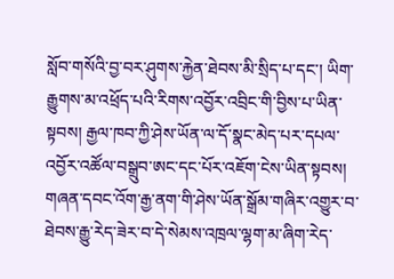སློབ་གསོའི་བྱ་བར་ཤུགས་རྐྱེན་ཐེབས་མི་སྲིད་པ་དང་། ཡིག་རྒྱུགས་མ་འཕྲོད་པའི་རིགས་འབྱོར་འབྲིང་གི་བྱིས་པ་ཡིན་སྟབས། རྒྱལ་ཁབ་ཀྱི་ཤེས་ཡོན་ལ་དོ་སྣང་མེད་པར་དཔལ་འབྱོར་འཚོལ་བསྒྲུབ་ཨང་དང་པོར་འཇོག་ངེས་ཡིན་སྟབས། གཞན་དབང་འོག་རྒྱ་ནག་གི་ཤེས་ཡོན་སྒྲོམ་གཞིར་འགྱུར་བ་ཐེབས་རྒྱུ་རེད་ཟེར་བ་དེ་སེམས་འཁྲལ་ལྷག་མ་ཞིག་རེད་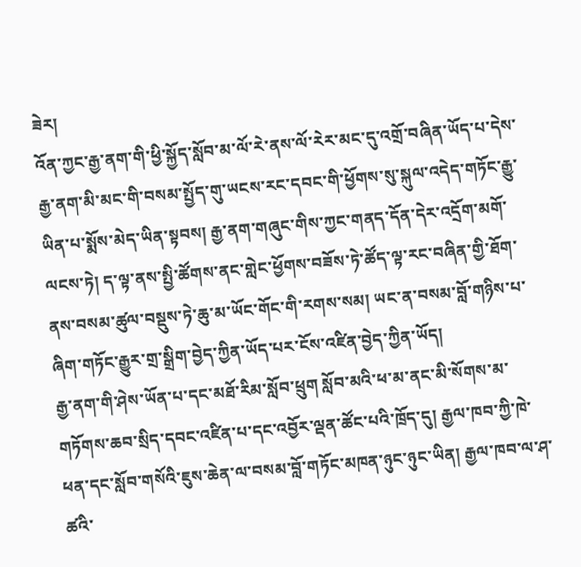ཟེར།
འོན་ཀྱང་རྒྱ་ནག་གི་ཕྱི་སྐྱོད་སློབ་མ་ལོ་རེ་ནས་ལོ་རེར་མང་དུ་འགྲོ་བཞིན་ཡོད་པ་དེས་རྒྱ་ནག་མི་མང་གི་བསམ་སྤྱོད་གུ་ཡངས་རང་དབང་གི་ཕྱོགས་སུ་སྐུལ་འདེད་གཏོང་རྒྱུ་ཡིན་པ་སྨོས་མེད་ཡིན་སྟབས། རྒྱ་ནག་གཞུང་གིས་ཀྱང་གནད་དོན་དེར་འདྲོག་མགོ་ལངས་ཏེ། ད་ལྟ་ནས་སྤྱི་ཚོགས་ནང་གླེང་ཕྱོགས་བཟོས་ཏེ་ཚོད་ལྟ་རང་བཞིན་གྱི་ཐོག་ནས་བསམ་ཚུལ་བསྡུས་ཏེ་ཆུ་མ་ཡོང་གོང་གི་རགས་སམ། ཡང་ན་བསམ་བློ་གཉིས་པ་ཞིག་གཏོང་རྒྱུར་གྲ་སྒྲིག་བྱེད་ཀྱིན་ཡོད་པར་ངོས་འཛིན་བྱེད་ཀྱིན་ཡོད།
རྒྱ་ནག་གི་ཤེས་ཡོན་པ་དང་མཐོ་རིམ་སློབ་ཕྲུག སློབ་མའི་ཕ་མ་ནང་མི་སོགས་མ་གཏོགས་ཆབ་སྲིད་དབང་འཛིན་པ་དང་འབྱོར་ལྡན་ཚོང་པའི་ཁྲོད་དུ། རྒྱལ་ཁབ་ཀྱི་ཁེ་ཕན་དང་སློབ་གསོའི་ཇུས་ཆེན་ལ་བསམ་བློ་གཏོང་མཁན་ཉུང་ཉུང་ཡིན། རྒྱལ་ཁབ་ལ་ཤ་ཚའི་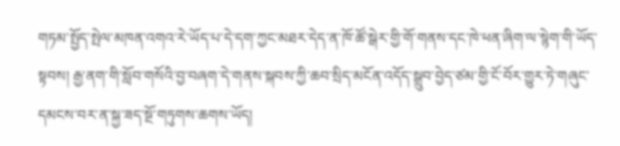གཏམ་སྤྱོད་སྤེལ་མཁན་འགའ་རེ་ཡོད་པ་དེ་དག་ཀྱང་མཐར་དེད་ན་ཁོ་ཚོ་སྒེར་གྱི་གོ་གནས་དང་ཁེ་ཕན་ཞིག་ལ་སྙེག་གི་ཡོད་སྟབས། རྒྱ་ནག་གི་སློབ་གསོའི་བྱ་བཞག་དེ་གནས་སྐབས་ཀྱི་ཆབ་སྲིད་མངོན་འདོད་སྒྲུབ་བྱེད་ཙམ་གྱི་ངོ་བོར་གྱུར་ཏེ་གཞུང་དམངས་བར་ན་སྐྱ་ཟད་སྔོ་གཏུགས་ཆགས་ཡོད།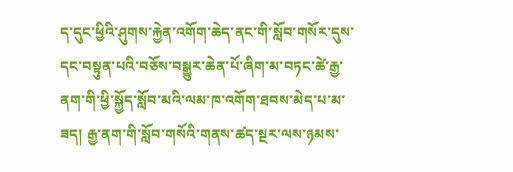ད་དུང་ཕྱིའི་ཤུགས་རྐྱེན་འགོག་ཆེད་ནང་གི་སློབ་གསོར་དུས་དང་བསྟུན་པའི་བཅོས་བསྒྱུར་ཆེན་པོ་ཞིག་མ་བཏང་ཚེ་རྒྱ་ནག་གི་ཕྱི་སྐྱོད་སློབ་མའི་ལམ་ཁ་འགོག་ཐབས་མེད་པ་མ་ཟད། རྒྱ་ནག་གི་སློབ་གསོའི་གནས་ཚད་སྔར་ལས་ཉམས་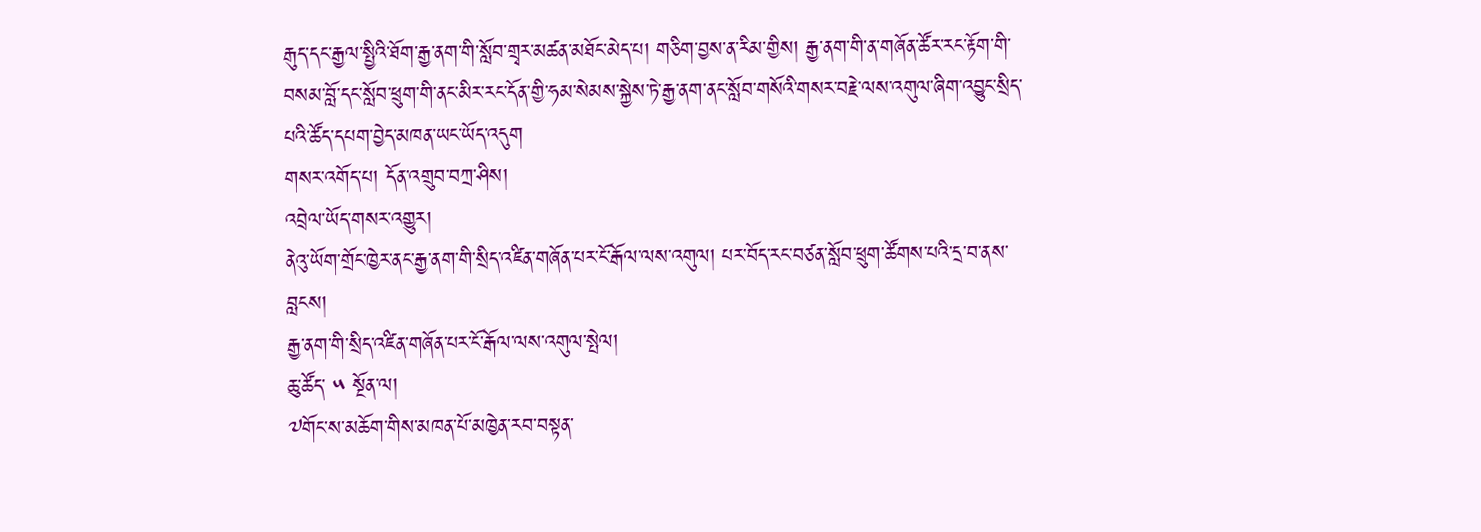རྒུད་དང་རྒྱལ་སྤྱིའི་ཐོག་རྒྱ་ནག་གི་སློབ་གྲྭར་མཚན་མཐོང་མེད་པ། གཅིག་བྱས་ན་རིམ་གྱིས། རྒྱ་ནག་གི་ན་གཞོན་ཚོར་རང་རྟོག་གི་བསམ་བློ་དང་སློབ་ཕྲུག་གི་ནང་མིར་རང་དོན་གྱི་ཧམ་སེམས་སྐྱེས་ཏེ་རྒྱ་ནག་ནང་སློབ་གསོའི་གསར་བརྗེ་ལས་འགུལ་ཞིག་འབྱུང་སྲིད་པའི་ཚོད་དཔག་བྱེད་མཁན་ཡང་ཡོད་འདུག
གསར་འགོད་པ། དོན་འགྲུབ་བཀྲ་ཤིས།
འབྲེལ་ཡོད་གསར་འགྱུར།
ནེའུ་ཡོག་གྲོང་ཁྱེར་ནང་རྒྱ་ནག་གི་སྲིད་འཛིན་གཞོན་པར་ངོ་རྒོལ་ལས་འགུལ། པར་བོད་རང་བཙན་སློབ་ཕྲུག་ཚོགས་པའི་དྲ་བ་ནས་བླངས།
རྒྱ་ནག་གི་སྲིད་འཛིན་གཞོན་པར་ངོ་རྒོལ་ལས་འགུལ་སྤེལ།
ཆུ་ཚོད་ ༥ སྔོན་ལ།
༧གོང་ས་མཆོག་གིས་མཁན་པོ་མཁྱེན་རབ་བསྟན་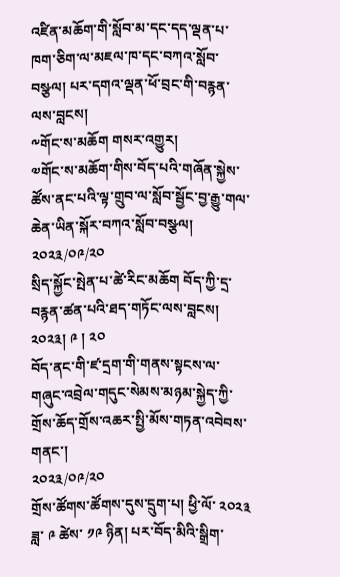འཛིན་མཆོག་གི་སློབ་མ་དང་དད་ལྡན་པ་ཁག་ཅིག་ལ་མཇལ་ཁ་དང་བཀའ་སློབ་བསྩལ། པར་དགའ་ལྡན་ཕོ་བྲང་གི་བརྙན་ལས་བླངས།
༸གོང་ས་མཆོག གསར་འགྱུར།
༧གོང་ས་མཆོག་གིས་བོད་པའི་གཞོན་སྐྱེས་ཚོས་ནང་པའི་ལྟ་གྲུབ་ལ་སློབ་སྦྱོང་བྱ་རྒྱུ་གལ་ཆེན་ཡིན་སྐོར་བཀའ་སློབ་བསྩལ།
༢༠༢༣/༠༩/༢༠
སྲིད་སྐྱོང་སྤེན་པ་ཚེ་རིང་མཆོག བོད་ཀྱི་དྲ་བརྙན་ཚན་པའི་ཐད་གཏོང་ལས་བླངས། ༢༠༢༣། ༩ ། ༢༠
བོད་ནང་གི་ཛ་དྲག་གི་གནས་སྟངས་ལ་གཞུང་འབྲེལ་གདུང་སེམས་མཉམ་སྐྱེད་ཀྱི་གྲོས་ཆོད་གྲོས་འཆར་སྤྱི་མོས་གཏན་འབེབས་གནང་།
༢༠༢༣/༠༩/༢༠
གྲོས་ཚོགས་ཚོགས་དུས་དྲུག་པ། ཕྱི་ལོ་ ༢༠༢༣ ཟླ་ ༩ ཚེས་ ༡༩ ཉིན། པར་བོད་མིའི་སྒྲིག་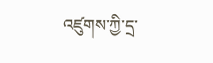འཛུགས་ཀྱི་དྲ་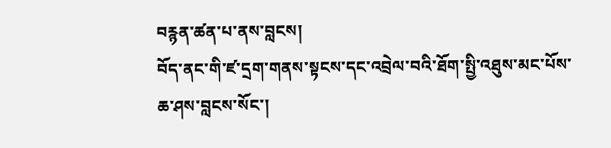བརྙན་ཚན་པ་ནས་བླངས།
བོད་ནང་གི་ཛ་དྲག་གནས་སྟངས་དང་འབྲེལ་བའི་ཐོག་སྤྱི་འཐུས་མང་པོས་ཆ་ཤས་བླངས་སོང་།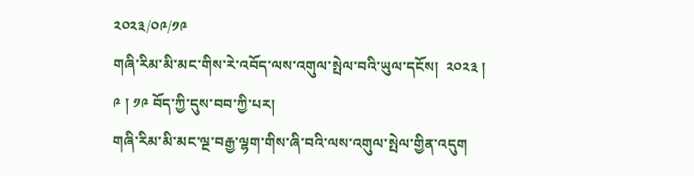༢༠༢༣/༠༩/༡༩
གཞི་རིམ་མི་མང་གིས་རེ་འབོད་ལས་འགུལ་སྤེལ་བའི་ཡུལ་དངོས།  ༢༠༢༣ ། ༩ ། ༡༩ བོད་ཀྱི་དུས་བབ་ཀྱི་པར།
གཞི་རིམ་མི་མང་ལྔ་བརྒྱ་ལྷག་གིས་ཞི་བའི་ལས་འགུལ་སྤེལ་གྱིན་འདུག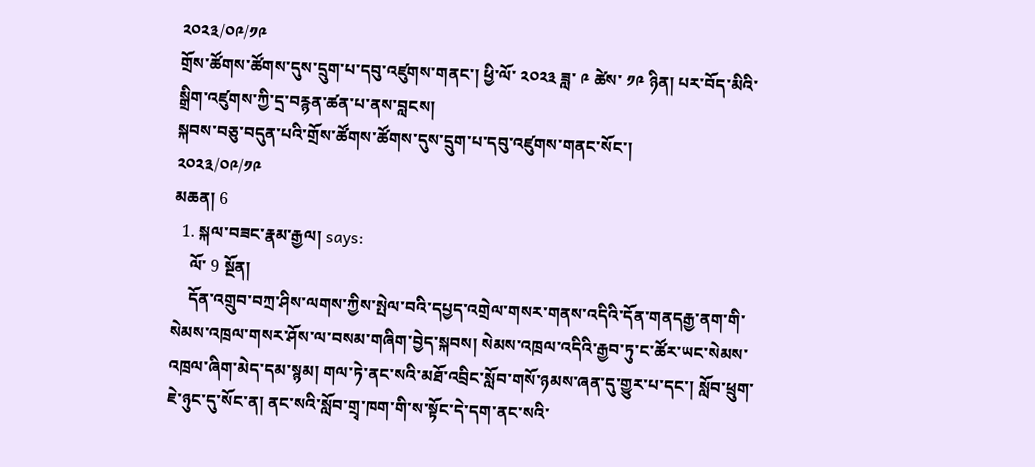༢༠༢༣/༠༩/༡༩
གྲོས་ཚོགས་ཚོགས་དུས་དྲུག་པ་དབུ་འཛུགས་གནང་། ཕྱི་ལོ་ ༢༠༢༣ ཟླ་ ༩ ཚེས་ ༡༩ ཉིན། པར་བོད་མིའི་སྒྲིག་འཛུགས་ཀྱི་དྲ་བརྙན་ཚན་པ་ནས་བླངས།
སྐབས་བཅུ་བདུན་པའི་གྲོས་ཚོགས་ཚོགས་དུས་དྲུག་པ་དབུ་འཛུགས་གནང་སོང་།
༢༠༢༣/༠༩/༡༩
མཆན། 6
  1. སྐལ་བཟང་རྣམ་རྒྱལ། says:
    ལོ་ 9 སྔོན།
    དོན་འགྲུབ་བཀྲ་ཤིས་ལགས་ཀྱིས་སྤེལ་བའི་དཔྱད་འགྲེལ་གསར་གནས་འདིའི་དོན་གནདརྒྱ་ནག་གི་སེམས་འཁྲལ་གསར་ཤོས་ལ་བསམ་གཞིག་བྱེད་སྐབས། སེམས་འཁྲལ་འདིའི་རྒྱབ་ཏུ་ང་ཚོར་ཡང་སེམས་འཁྲལ་ཞིག་མེད་དམ་སྙམ། གལ་ཏེ་ནང་སའི་མཐོ་འབྲིང་སློབ་གསོ་ཉམས་ཞན་དུ་གྱུར་པ་དང་། སློབ་ཕྲུག་ཇེ་ཉུང་དུ་སོང་ན། ནང་སའི་སློབ་གྲྭ་ཁག་གི་ས་སྟོང་དེ་དག་ནང་སའི་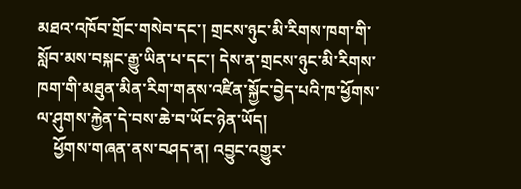མཐའ་འཁོབ་གྲོང་གསེབ་དང་། གྲངས་ཉུང་མི་རིགས་ཁག་གི་སློབ་མས་བསྐང་རྒྱུ་ཡིན་པ་དང་། དེས་ན་གྲངས་ཉུང་མི་རིགས་ཁག་གི་མཐུན་མིན་རིག་གནས་འཛིན་སྐྱོང་བྱེད་པའི་ཁ་ཕྱོགས་ལ་ཤུགས་རྐྱེན་དེ་བས་ཆེ་བ་ཡོང་ཉེན་ཡོད།
    ཕྱོགས་གཞན་ནས་བཤད་ན། འབྱུང་འགྱུར་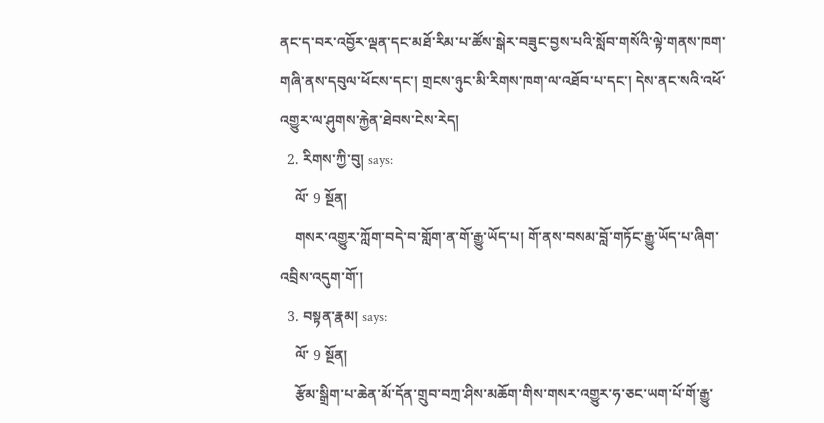ནང་ད་བར་འབྱོར་ལྡན་དང་མཐོ་རིམ་པ་ཚོས་སྒེར་བཟུང་བྱས་པའི་སློབ་གསོའི་ལྟེ་གནས་ཁག་གཞི་ནས་དབུལ་ཕོངས་དང་། གྲངས་ཉུང་མི་རིགས་ཁག་ལ་འཐོབ་པ་དང་། དེས་ནང་སའི་འཕོ་འགྱུར་ལ་ཤུགས་རྐྱེན་ཐེབས་ངེས་རེད།
  2. རིགས་ཀྱི་བུ། says:
    ལོ་ 9 སྔོན།
    གསར་འགྱུར་ཀློག་བདེ་བ་གློག་ན་གོ་རྒྱུ་ཡོད་པ། གོ་ནས་བསམ་བློ་གཏོང་རྒྱུ་ཡོད་པ་ཞིག་འབྲིས་འདུག་གོ་།
  3. བསྟན་རྣམ། says:
    ལོ་ 9 སྔོན།
    རྩོམ་སྒྲིག་པ་ཆེན་མོ་དོན་གྲུབ་བཀྲ་ཤིས་མཆོག་གིས་གསར་འགྱུར་ཧ་ཅང་ཡག་པོ་གོ་རྒྱུ་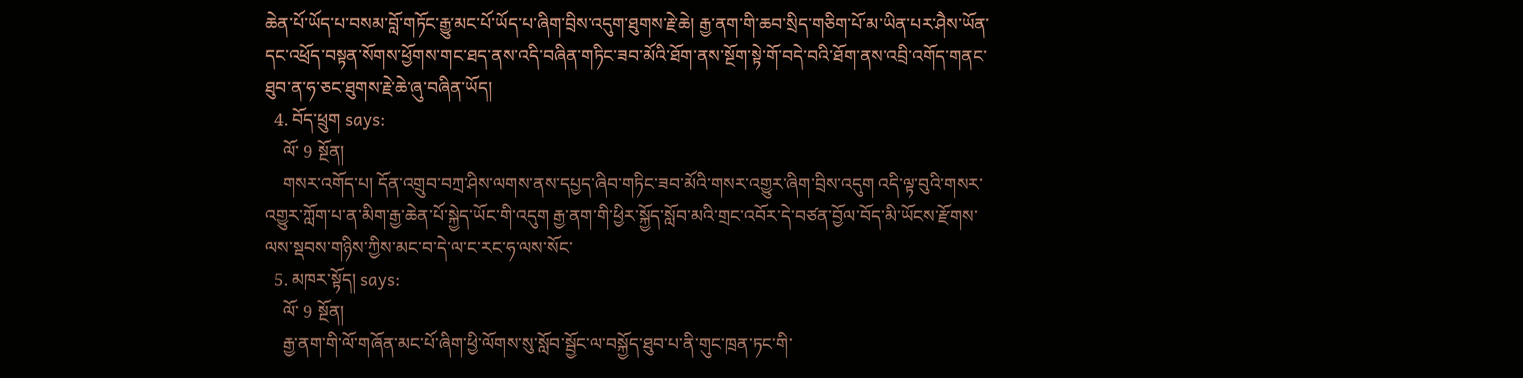ཆེན་པོ་ཡོད་པ་བསམ་བློ་གཏོང་རྒྱུ་མང་པོ་ཡོད་པ་ཞིག་བྲིས་འདུག་ཐུགས་རྗེ་ཆེ། རྒྱ་ནག་གི་ཆབ་སྲིད་གཅིག་པོ་མ་ཡིན་པར་ཤཻས་ཡོན་དང་འཕྲོད་བསྟན་སོགས་ཕྱོགས་གང་ཐད་ནས་འདི་བཞིན་གཏིང་ཟབ་མོའི་ཐོག་ནས་སྔོག་སྟེ་གོ་བདེ་བའི་ཐོག་ནས་འབྲི་འགོད་གནང་ཐུབ་ན་ཧ་ཅང་ཐུགས་རྗེ་ཆེ་ཞུ་བཞིན་ཡོད།
  4. བོད་ཕྲུག says:
    ལོ་ 9 སྔོན།
    གསར་འགོད་པ། དོན་འགྲུབ་བཀྲ་ཤིས་ལགས་ནས་དཔྱད་ཞིབ་གཏིང་ཟབ་མོའི་གསར་འགྱུར་ཞིག་བྲིས་འདུག འདི་ལྟ་བུའི་གསར་འགྱུར་ཀློག་པ་ན་མིག་རྒྱ་ཆེན་པོ་སྐྱེད་ཡོང་གི་འདུག རྒྱ་ནག་གི་ཕྱིར་སྐྱོད་སློབ་མའི་གྲང་འབོར་དེ་བཙན་བྱོལ་བོད་མི་ཡོངས་རྫོགས་ལས་སྡབས་གཉིས་ཀྱིས་མང་བ་དེ་ལ་ང་རང་ཧ་ལས་སོང་
  5. མཁར་སྟོད། says:
    ལོ་ 9 སྔོན།
    རྒྱ་ནག་གི་ལོ་གཞོན་མང་པོ་ཞིག་ཕྱི་ལོགས་སུ་སློབ་སྦྱོང་ལ་བསྐྱོད་ཐུབ་པ་ནི་གུང་ཁྲན་ཏང་གི་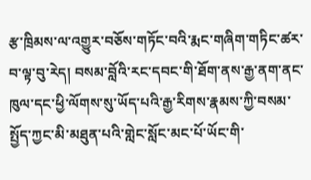རྩ་ཁྲིམས་ལ་འགྱུར་བཅོས་གཏོང་བའི་རྨང་གཞིག་གཏིང་ཚར་བ་ལྟ་བུ་རེད། བསམ་བློའི་རང་དབང་གི་ཐོག་ནས་རྒྱ་ནག་ནང་ཁུལ་དང་ཕྱི་ལོགས་སུ་ཡོད་པའི་རྒྱ་རིགས་རྣམས་ཀྱི་བསམ་སྤྱོད་ཀྱང་མི་མཐུན་པའི་གླེང་སློང་མང་པོ་ཡོང་གི་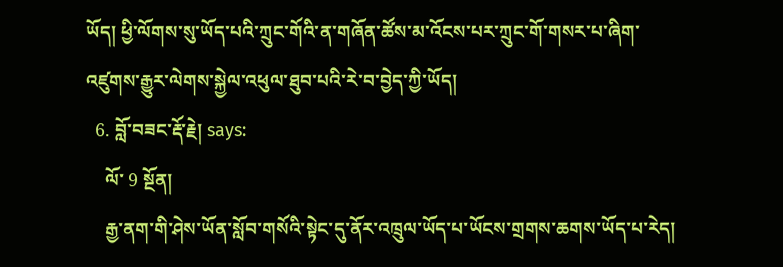ཡོད། ཕྱི་ལོགས་སུ་ཡོད་པའི་ཀྲུང་གོའི་ན་གཞོན་ཚོས་མ་འོངས་པར་ཀྲུང་གོ་གསར་པ་ཞིག་འཛུགས་རྒྱུར་ལེགས་སྐྱེལ་འཕུལ་ཐུབ་པའི་རེ་བ་བྱེད་ཀྱི་ཡོད།
  6. བློ་བཟང་རྡོ་རྗེ། says:
    ལོ་ 9 སྔོན།
    རྒྱ་ནག་གི་ཤེས་ཡོན་སློབ་གསོའི་སྟེང་དུ་ནོར་འཁྲུལ་ཡོད་པ་ཡོངས་གྲགས་ཆགས་ཡོད་པ་རེད།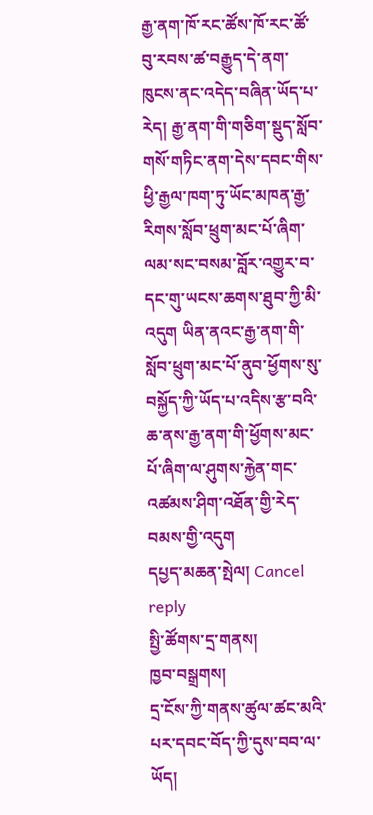རྒྱ་ནག་ཁོ་རང་ཚོས་ཁོ་རང་ཚོ་བུ་རབས་ཚ་བརྒྱུད་དེ་ནག་ཁུངས་ནང་འདེད་བཞིན་ཡོད་པ་རེད། རྒྱ་ནག་གི་གཅིག་སྡུད་སློབ་གསོ་གཏིང་ནག་དེས་དབང་གིས་ཕྱི་རྒྱལ་ཁག་ཏུ་ཡོང་མཁན་རྒྱ་རིགས་སློབ་ཕྲུག་མང་པོ་ཞིག་ལམ་སང་བསམ་བློར་འགྱུར་བ་དང་གུ་ཡངས་ཆགས་ཐུབ་ཀྱི་མི་འདུག ཡིན་ནའང་རྒྱ་ནག་གི་སློབ་ཕྲུག་མང་པོ་ནུབ་ཕྱོགས་སུ་བསྐྱོད་ཀྱི་ཡོད་པ་འདིས་རྩ་བའི་ཆ་ནས་རྒྱ་ནག་གི་ཕྱོགས་མང་པོ་ཞིག་ལ་ཤུགས་རྐྱེན་གང་འཚམས་ཤིག་འཐོན་གྱི་རེད་བམས་གྱི་འདུག
དཔྱད་མཆན་སྤེལ། Cancel reply
སྤྱི་ཚོགས་དྲ་གནས།
ཁྱབ་བསྒྲགས།
དྲ་ངོས་ཀྱི་གནས་ཚུལ་ཚང་མའི་པར་དབང་བོད་ཀྱི་དུས་བབ་ལ་ཡོད།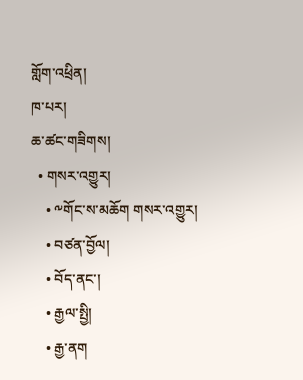གློག་འཕྲིན།
ཁ་པར།
ཆ་ཚང་གཟིགས།
  • གསར་འགྱུར།
    • ༸གོང་ས་མཆོག གསར་འགྱུར།
    • བཙན་བྱོལ།
    • བོད་ནང་།
    • རྒྱལ་སྤྱི།
    • རྒྱ་ནག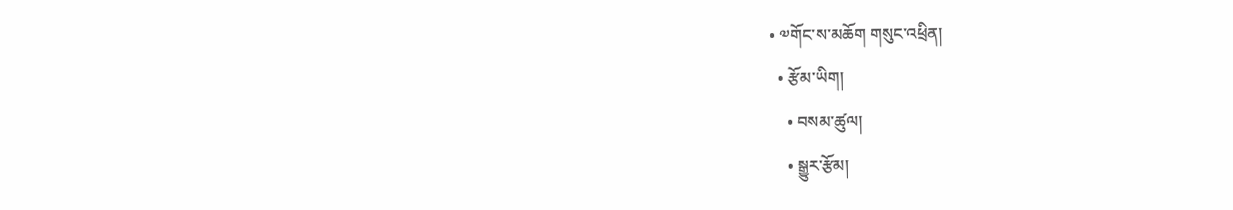• ༧གོང་ས་མཆོག གསུང་འཕྲིན།
  • རྩོམ་ཡིག།
    • བསམ་ཚུལ།
    • སྒྱུར་རྩོམ།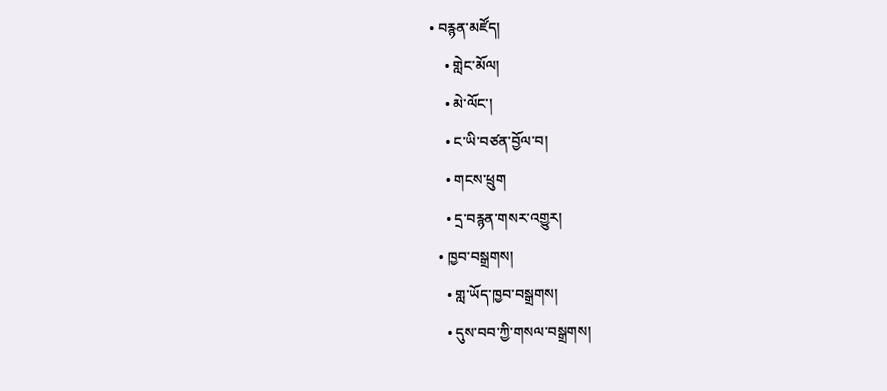• བརྙན་མཛོད།
    • གླེང་མོལ།
    • མེ་ལོང་།
    • ང་ཡི་བཙན་བྱོལ་བ།
    • གངས་ཕྲུག
    • དྲ་བརྙན་གསར་འགྱུར།
  • ཁྱབ་བསྒྲགས།
    • གླ་ཡོད་ཁྱབ་བསྒྲགས།
    • དུས་བབ་ཀྱི་གསལ་བསྒྲགས།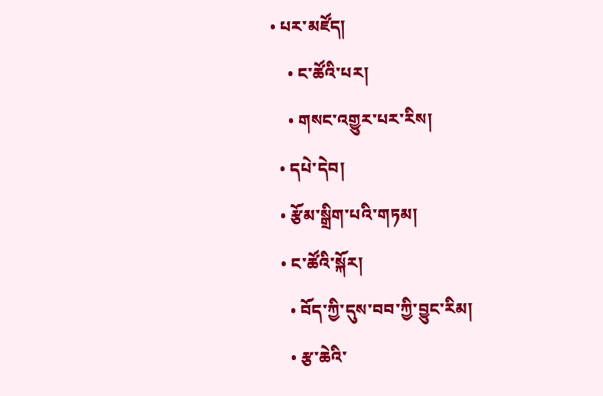• པར་མཛོད།
    • ང་ཚོའི་པར།
    • གསང་འགྱུར་པར་རིས།
  • དཔེ་དེབ།
  • རྩོམ་སྒྲིག་པའི་གཏམ།
  • ང་ཚོའི་སྐོར།
    • བོད་ཀྱི་དུས་བབ་ཀྱི་བྱུང་རིམ།
    • རྩ་ཆེའི་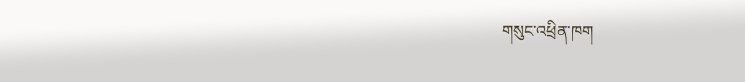གསུང་འཕྲིན་ཁག